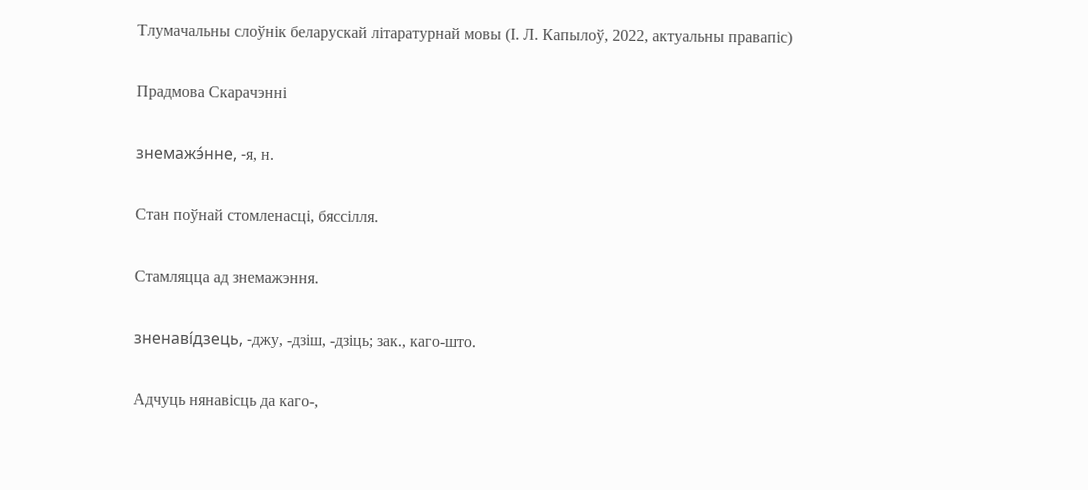Тлумачальны слоўнік беларускай літаратурнай мовы (І. Л. Капылоў, 2022, актуальны правапіс)

Прадмова Скарачэнні

знемажэ́нне, -я, н.

Стан поўнай стомленасці, бяссілля.

Стамляцца ад знемажэння.

зненаві́дзець, -джу, -дзіш, -дзіць; зак., каго-што.

Адчуць нянавісць да каго-,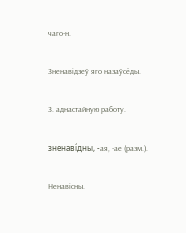чаго-н.

Зненавідзеў яго назаўсёды.

З. аднастайную работу.

зненаві́дны, -ая, -ае (разм.).

Ненавісны.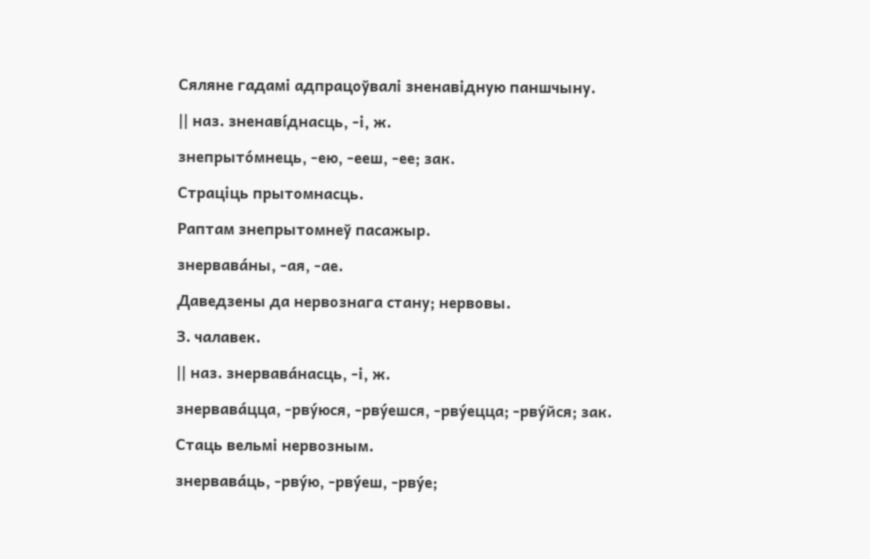Сяляне гадамі адпрацоўвалі зненавідную паншчыну.

|| наз. зненаві́днасць, -і, ж.

знепрыто́мнець, -ею, -ееш, -ее; зак.

Страціць прытомнасць.

Раптам знепрытомнеў пасажыр.

знервава́ны, -ая, -ае.

Даведзены да нервознага стану; нервовы.

З. чалавек.

|| наз. знервава́насць, -і, ж.

знервава́цца, -рву́юся, -рву́ешся, -рву́ецца; -рву́йся; зак.

Стаць вельмі нервозным.

знервава́ць, -рву́ю, -рву́еш, -рву́е;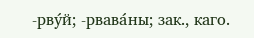-рву́й; -рвава́ны; зак., каго.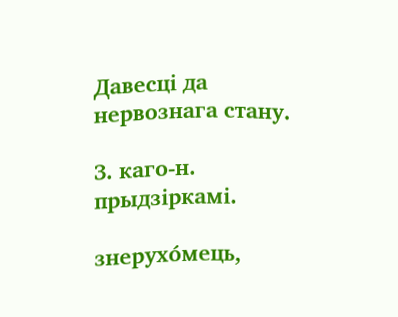Давесці да нервознага стану.

З. каго-н. прыдзіркамі.

знерухо́мець,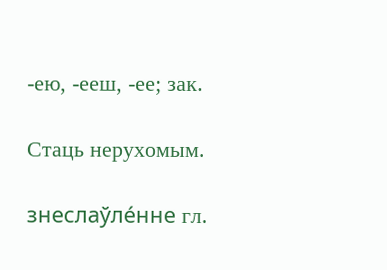-ею, -ееш, -ее; зак.

Стаць нерухомым.

знеслаўле́нне гл.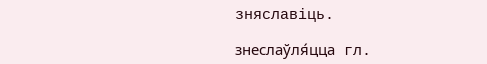зняславіць.

знеслаўля́цца гл.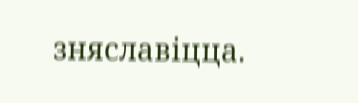зняславіцца.